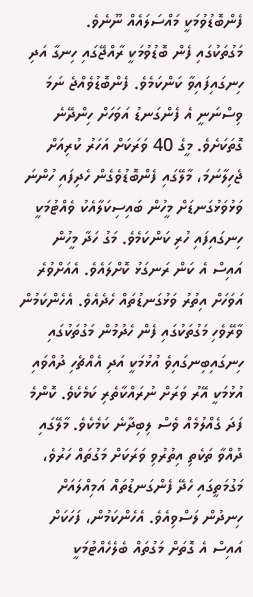ފެންބޮޑުވުމަކީ މައްސަލައެއް ނޫނެވެ.
މަގުތަކުގައި ފެން ބޮޑުވުމަކީ ރާއްޖޭގައި ހިނގާ އަދި ހިނގައިފައިވާ ކަންކަމެވެ. ފެންބޮޑުވެއްޖެ ނަމަ ވިސްނަނީ އެ ފެންގަނޑު އަވަހަށް ހިންދޭނެ ގޮތަކަށެވެ. މީގެ 40 ވަރަކަށް އަހަރު ކުރިއަށް ޖެހިލާނަމަ، މާލޭގައި ފެންބޮޑުވެގެން ހެދިފައި ހުންނަ ވަޅުވަޅުގަނޑަށް މީހުން ބައިސިކަލާއެކު ވެއްޓުމަކީ ހިނގައިފައި ހުރި ކަންކަމެވެ. މަގު ހަދާ މީހުން އައިސް އެ ކަން ރަނގަޅު ކޮށްލައެވެ. އެއަށްވުރެ އަވަހަށް އިތުރު ވަޅުގަނޑުތައް ހެދެއެވެ. އެހެންކަމުން ވާރޭވެހި މަގުތަކުގައި ފެން ހެދުމުން މަގުތަކުގައި ހިނގައިބިނގައިވެ އުޅުމަކީ އަދި އެއްޗެހި ދުއްވައި އުޅުމަކީ އޭރު ވަރަށް ނުރައްކާތެރި ކަމެކެވެ. ކޮންމެ ފަދަ ގެއްލުމެއް ވެސް ލިބިދާނެ ކަމެކެވެ. މާލޭގައި ދުއްވާ ތަކެތި އިތުރުވި ވަރަކަށް މަގުތައް ހަރުވެ، މަގުމަތީގައި ހެދޭ ފެންގަނޑުތައް އަމިއްލައަށް ހިނދުން ލަސްވިއެވެ. އެހެންކަމުން، ފަހަކަށް އައިސް އެ ގޮތަށް މަގުތައް ބެލެހެއްޓުމަކީ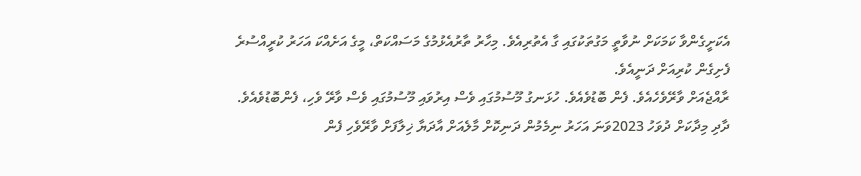އެކަށީގެންވާ ކަމަކަށް ނުވާތީ މަގުތަކުގައި ގާ އެތުރިއެވެ. މިހާރު ތާރުއެޅުމުގެ މަސައްކަތް، މީގެ އަށެއްކަ އަހަރު ކުރީއްސުރެ ފެށިގެން ކުރިއަށް ދަނީއެވެ.
ރާއްޖެއަށް ވާރޭވެހެއެވެ. ފެން ބޮޑުވެއެވެ. ހުޅަނގު މޫސުމުގައި ވެސް އިރުވައި މޫސުމުގައި ވެސް ވާރޭ ވެހި، ފެންބޮޑުވެއެވެ. ދާދި މިދާކަށް ދުވަހު 2023ވަނަ އަހަރު ނިމެމުން ދަނިކޮށް މާލެއަށް އާދަޔާ ޚިލާފަށް ވާރޭވެހި ފެން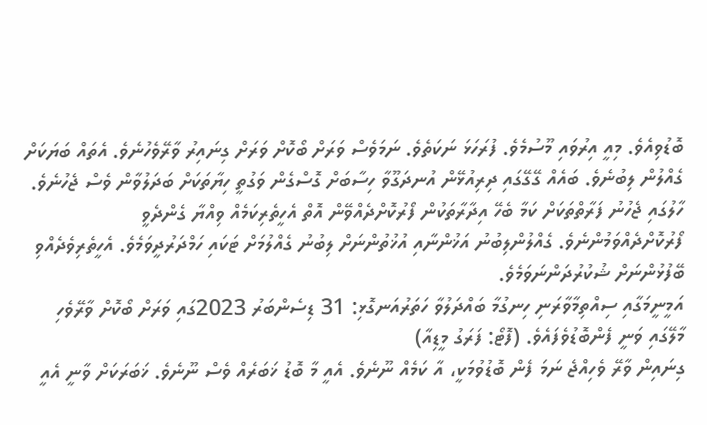ބޮޑުވިއެވެ. މިއީ އިރުވައި މޫސުމެވެ. ފުރަހަޅަ ނަކަތެވެ. ނަމަވެސް ވަރަށް ބޯކޮށް ވަރަށް ގިނައިރު ވާރޭވެހުނެވެ. އެތައް ބަޔަކަށް ގެއްލުން ލިބުނެވެ. ބައެއް ގޭގޭގައި ދިރިއުޅޭން އުނދަގޫވާ ހިސާބަށް ގޮސްގެން ވަގުތީ ހިޔާތަކަށް ބަދަލުވާން ވެސް ޖެހުނެވެ. ހާލުގައި ޖެހުނު ފަރާތްތަކަށް ކަމާ ބެހޭ އިދާރާތަކުން ފޯރުކޮށްދެއްވޭން އޮތް އެހީތެރިކަމެއް ވިއްޔާ ގެންދެވީ ފޯރުކޮށްދެއްވަމުންނެވެ. ގެއްލުންލިބުނު އަޚުންނާއި އުޚުތުންނަށް ލިބުނު ގެއްލުމަށް ޓަކައި ހަމްދަރުދީވަމެވެ. އެހީތެރިވެދެއްވި ބޭފުޅުންނަށް ޝުކުރުދަންނަވަމެވެ.
އަމީނީމަގާއި ސިއްތިމާވާރަނި ހިނގުމާ ބައްދަލުވާ ހަތަރުއަނގޮޅި: 31 ޑިސެންބަރު 2023ގައި ވަރަށް ބޯކޮށް ވާރޭވެހި މާލޭގައި ވަނީ ފެންބޮޑުވެފައެވެ. (ފޮޓޯ: ފަރަގު މީޑިއާ)
ގިނައިން ވާރޭ ވެހިއްޖެ ނަމަ ފެން ބޮޑުވުމަކީ، އާ ކަމެއް ނޫނެވެ. އެއީ މާ ބޮޑު ޚަބަރެއް ވެސް ނޫނެވެ. ޚަބަރަކަށް ވާނީ އެއީ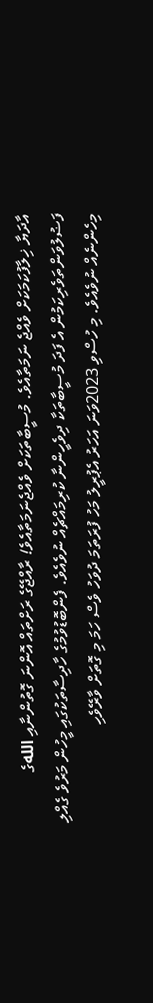އާދަޔާ ޚިލާފުކަމަކަށް ވެއްޖެ ނަމަތާއެވެ. މުސީބާތަކަށް ވެއްޖެނަމަތާއެވެ! ރާއްޖޭގެ ރަށްތައް އޮންނަ ގޮތުންނާއި اللهގެ ފަޟުލުވަންތަވެރިކަމުން އެ ފަދަ މުސީބާތަކާ ދިވެހީންނާ ކުރިމައްޗެއް ނުވެއެވެ. ފެންބޮޑުވުމުގެ ހާދިސާތަކުގައި މީހުން މަރުވެ ގެއްލި މިހެންނެއް ނުވެއެވެ. މި ހުސްވި 2023ވަނަ އަހަރު އެޕުރީލު މަހު ފުރަތަމަ ދުވަހު ވެސް ހަމަ މި ގޮތަށް ވާރޭވެހި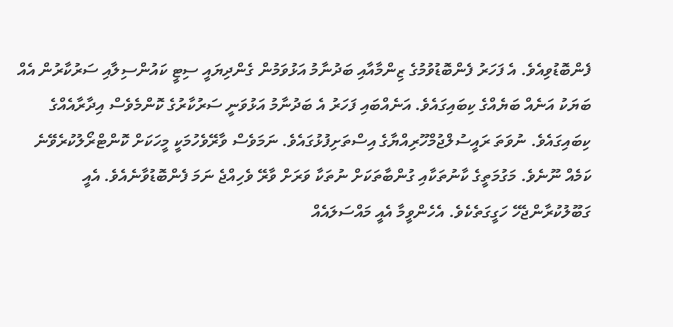ފެންބޮޑުވިއެވެ. އެ ފަހަރު ފެންބޮޑުވުމުގެ ޒިންމާއާއި ބަދުނާމު އަޅުވަމުން ގެންދިޔައީ ސިޓީ ކައުންސިލާއި ސަރުކާރުން އެއް ބަޔަކު އަނެއް ބަޔެއްގެ ކިބައިގައެވެ. އަނެއްބައި ފަހަރު އެ ބަދުނާމު އަޅުވަނީ ސަރުކާރުގެ ކޮންމެވެސް އިދާރާއެއްގެ ކިބައިގައެވެ. ނުވަތަ ރައީސުލްޖުމްހޫރިއްޔާގެ އިސްތަށިފުޅުގައެވެ. ނަމަވެސް ވާރޭވެހުމަކީ މީހަކަށް ކޮންޓްރޯލުކުރެވޭނެ ކަމެއް ނޫނެވެ. މަގުމަތީގެ ކާނުތަކާއި ގުންބާތަކަށް ނުތަކާ ވަރަށް ވާރޭ ވެހިއްޖެ ނަމަ ފެންބޮޑުވާނެއެވެ. އެއީ ގަބޫލުކުރާންޖެހޭ ހަގީގަތެކެވެ. އެހެންވީމާ އެއީ މައްސަލައެއް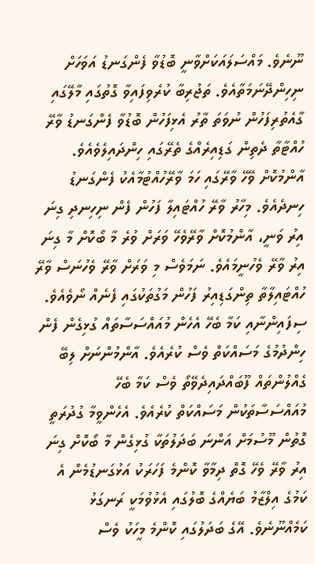ނޫނެވެ. މައްސަލައަކަށްވާނީ ބޮޑުވާ ފެންގަނޑު އަވަހަށް ނިހިންދޭނަމަތާއެވެ. ތަޖުރިބާ ކުރެވިފައިވާ ގޮތުގައި މާލޭގައި ގާއެތުރިފަހުން ނުވަތަ ތާރު އެޅިފަހުން ބޮޑުވާ ފެންގަނޑު ވާރޭ ހުއްޓާތާ ދެތިން ގަޑިއިރެއްގެ ތެރޭގައި ހިންދައިލެވެއެވެ. އާންމުކޮށް ވޭހޭ ވާރޭގައި ހަމަ ވާރޭހުއްޓުމާއެކު ފެންގަނޑު ހިނދެއެވެ. މިހާރު ވާރޭ ހުއްޓައިލާ ފަހުން ފެން ނިހިނދި ގިނަ އިރު ވަނީ، އާންމުކޮށް ވާރޭވެހޭ ވަރަށް ވުރެ މާ ބޯކޮށް މާ ގިނަ އިރު ވާރޭ ވެހުނީމައެވެ. ނަމަވެސް މި ވަރަށް ވާރޭ ވެހުނަސް ވާރޭ ހުއްޓައިލާތާ ތިންގަޑިއިރު ފަހުން މަގުތަކުގައި ފެނެއް ނޯވެއެވެ. ސިފައިންނާއި ކަމާ ބެހޭ އެހެން މުއައްސަސާތައް ގުޅިގެން ފެން ހިންދުމުގެ މަސައްކަތް ވެސް ކުރެއެވެ. އާންމުންނަށް ލިބޭ ގެއްލުންތައް ފޫބައްދައިދެވޭތޯ ވެސް ކަމާ ބެހޭ މުއައްސަސާތަކުން މަސައްކަތް ކުރެއެވެ. އެހެންވީމާ ގުދުރަތީ ގޮތުން މޫސުމަށް އަންނަ ބަދަލުތަކާ ގުޅިގެން މާ ބޯކޮށް ގިނަ އިރު ވާރޭ ވެހޭ ގޮތް ދިމާވާ ކޮންމެ ފަހަރަކު އަޅުގަނޑުމެން އެ ކަމުގެ އިލްޒާމު ބަޔެއްގެ ބޮލުގައި އެޅުވުމަކީ ރަނގަޅު ކަމެއްނޫނެވެ. އޭގެ ބަދަލުގައި ކޮންމެ މީހަކު ވެސް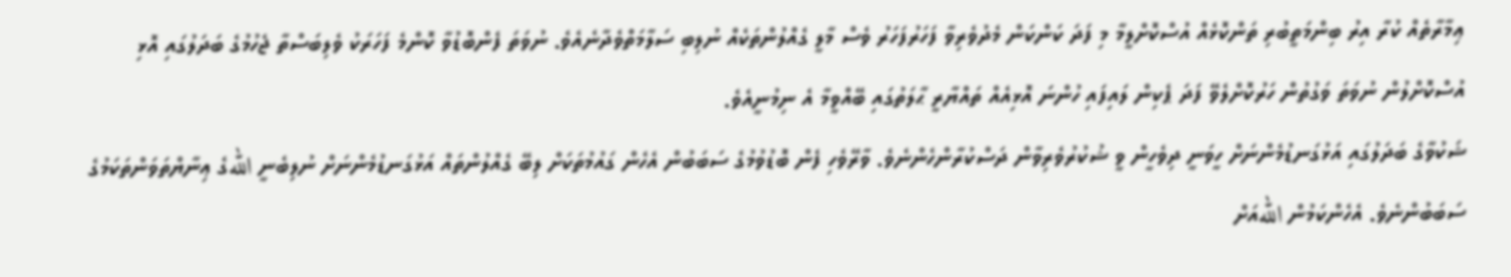ޢިމާރާތެއް ކުރާ އިރު ބިންމަތީބުރި ތަންކޮޅެއް އުސްކޮށްލީމާ މި ފަދަ ކަންކަން މެދުވެރިވާ ފަހަރުފަހަރު ވެސް މާލީ ގެއްލުންތަކެއް ނުލިބި ސަލާމަތްވެދާނެއެވެ. ނުވަތަ ފެންބޮޑުވާ ކޮންމެ ފަހަރަކު ވެލިބަސްތާ ޖެހުމުގެ ބަދަލުގައި އޮޅި އުސްކޮށްލުން ނުވަތަ ވަގުތުން ހަރުކޮށްލެވޭ ފަދަ ޕެކިން ލައިފައި ހުންނަ އޮޅިއެއް ތައްޔާރީ ޙާލަތުގައި ބޭއްވީމާ އެ ނިމުނީއެވެ.
ޝަކުވާގެ ބަދަލުގައި އަޅުގަނޑުމެންނަށް ހީވަނީ ދިވެހީން ވީ ޝުކުރުވެރިވާން ދަސްކުރާންހެންނެވެ. ވާރޭވެހި ފެން ބޮޑުވުމުގެ ސަބަބުން އެހެން ގައުމުތަކަށް ލިބޭ ގެއްލުންތައް އަޅުގަނޑުމެންނަށް ނުލިބެނީ اللهގެ ޢިނާޔްތަވަންތަކަމުގެ ސަބަބުންނެވެ. އެހެންކަމުން اللهއަށް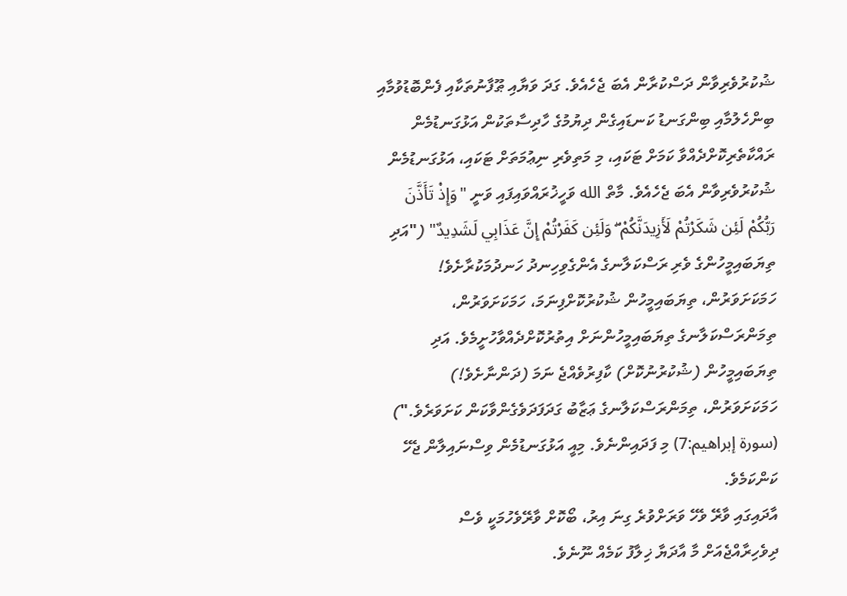ޝުކުރުވެރިވާން ދަސްކުރާން އެބަ ޖެހެއެވެ. ގަދަ ވަޔާއި ޠޫފާނުތަކާއި ފެންބޮޑުވުމާއި ބިންހެލުމާއި ބިންގަނޑު ކަނޑައިގެން ދިޔުމުގެ ހާދިސާތަކުން އަޅުގަނޑުމެން ރައްކާތެރިކޮށްދެއްވާ ކަމަށް ޓަކައި، މި މަތިވެރި ނިޢުމަތަށް ޓަކައި، އަޅުގަނޑުމެން ޝުކުރުވެރިވާން އެބަ ޖެހެއެވެ. މާތް الله ވަހީޚުރައްވައިފައި ވަނީ "وَإِذْ تَأَذَّنَ رَبُّكُمْ لَئِن شَكَرْتُمْ لَأَزِيدَنَّكُمْ ۖ وَلَئِن كَفَرْتُمْ إِنَّ عَذَابِي لَشَدِيدٌ" ("އަދި ތިޔަބައިމީހުންގެ ވެރި ރަސްކަލާނގެ އެންގެވިހިނދު ހަނދުމަކުރާށެވެ! ހަމަކަށަވަރުން، ތިޔަބައިމީހުން ޝުކުރުކޮށްފިނަމަ، ހަމަކަށަވަރުން، ތިމަންރަސްކަލާނގެ ތިޔަބައިމީހުންނަށް އިތުރުކޮށްދެއްވާހުށީމެވެ. އަދި ތިޔަބައިމީހުން (ޝުކުރުނުކޮށް) ކާފިރުވެއްޖެ ނަމަ (ދަންނާށެވެ!) ހަމަކަށަވަރުން، ތިމަންރަސްކަލާނގެ ޢަޒާބު ގަދަފަދަވެގެންވާކަން ކަށަވަރެވެ.") (سورة إبراهيم:7) މި ފަދައިންނެވެ. މިއީ އަޅުގަނޑުމެން ވިސްނައިލާން ޖެހޭ ކަންކަމެވެ.
އާދައިގައި ވާރޭ ވެހޭ ވަރަށްވުރެ ގިނަ އިރު، ބޯކޮށް ވާރޭވެހުމަކީ ވެސް ދިވެހިރާއްޖެއަށް މާ އާދަޔާ ޚިލާފު ކަމެއް ނޫނެވެ.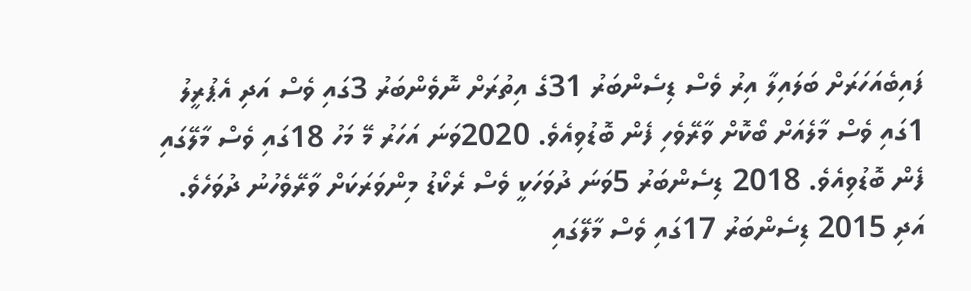ފައިބެއަހަރަށް ބަލައިލާ އިރު ވެސް ޑިސެންބަރު 31ގެ އިތުރަށް ނޮވެންބަރު 3ގައި ވެސް އަދި އެޕުރީލު 1ގައި ވެސް މާލެއަށް ބޯކޮށް ވާރޭވެހި ފެން ބޮޑުވިއެވެ. 2020ވަނަ އަހަރު މޭ މަހު 18ގައި ވެސް މާލޭގައި ފެން ބޮޑުވިއެވެ. 2018 ޑިސެންބަރު 5ވަނަ ދުވަހަކީ ވެސް ރެކޯޑު މިންވަރަކަށް ވާރޭވެހުނު ދުވަހެވެ. އަދި 2015 ޑިސެންބަރު 17ގައި ވެސް މާލޭގައި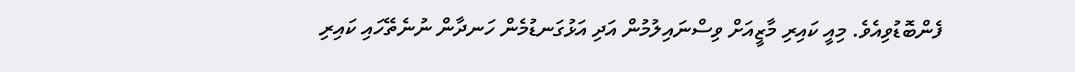ފެންބޮޑުވިއެވެ. މިއީ ކައިރި މާޒީއަށް ވިސްނައިލުމުން އަދި އަޅުގަނޑުމެން ހަނދާން ނުނެތޭހައި ކައިރި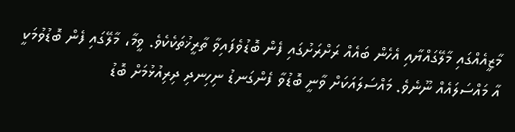މާޒީއެއްގައި މާލޭގައްޔާއި އެހެން ބައެއް ރަށްރަށުގައި ފެން ބޮޑުވެފައިވާ ތާރީޚުތަކެކެވެ. ވީމާ، މާލޭގައި ފެން ބޮޑުވުމަކީ އާ މައްސަލައެއް ނޫނެވެ. މައްސަލައަކަށް ވާނީ ބޮޑުވާ ފެންގަނޑު ނިހިނދި ދިރިއުޅުމަށް ބޮޑު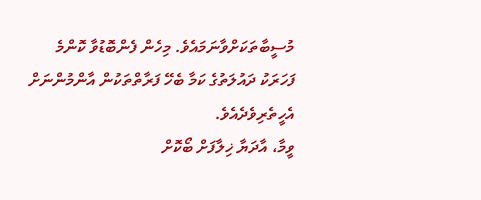މުސީބާތަކަށްވާނަމައެވެ. މިހެން ފެންބޮޑުވާ ކޮންމެ ފަހަރަކު ދައުލަތުގެ ކަމާ ބެހޭ ފަރާތްތަކުން އާންމުންނަށް އެހީތެރިވެދެއެވެ.
ވީމާ، އާދަޔާ ޚިލާފަށް ބޯކޮށް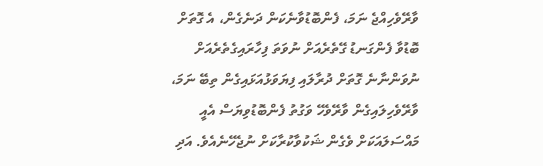ވާރޭވެހިއްޖެ ނަމަ، ފެންބޮޑުވާނެކަން ދަނެގެން، އެ ގޮތަށް ބޮޑުވާ ފެންގަނޑު ގޭތެރެއަށް ނުވަތަ ފިހާރައިގެތެރެއަށް ނުވަންނާނެ ގޮތަށް ދުރާލައި ފިޔަވަޅުއަޅައިގެން ތިބޭ ނަމަ، ވާރޭވެހިލައިގެން ވާރޭވެހޭ ވަގުތު ފެންބޮޑުވިޔަސް އެއީ މައްސަލައަކަށް ވެގެން ޝަކުވާކުރާކަށް ނުޖެހޭނެއެވެ. އަދި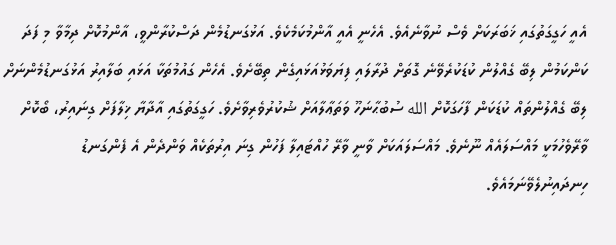އެއީ ހަގީގަތުގައި ޚަބަރަކަށް ވެސް ނުވާނެއެވެ. އެހެނީ އެއީ އާންމުކަމެކެވެ. އަޅުގަނޑުމެން ދަސްކުރާންވީ، އާންމުކޮށް ދިމާވާ މި ފަދަ ކަންކަމުން ލިބޭ ގެއްލުން ކުޑަކުރެވޭނެ ގޮތަށް ދުރާލައި ފިޔަވަޅުއަޅައިގެން ތިބޭށެވެ. އެހެން ގައުމުތަކާ އަޅައި ބަލާއިރު އަޅުގަނޑުމެންނަށް ލިބޭ ގެއްލުންތައް ކުޑަކަން ފާހަގަކޮށް الله ސުބުޙާނަހޫ ވަތަޢާލާއަށް ޝުކުރުވެރިވާށެވެ. ހަގީގަތުގައި އާދާޔާ ޚިލާފަށް ގިނައިރު، ބޯކޮށް ވާރޭވެހުމަކީ މައްސަލައެއް ނޫނެވެ. މައްސަލައަކަށް ވާނީ ވާރޭ ހުއްޓައިލާ ފަހުން ގިނަ އިރުތަކެއް ވަންދެން އެ ފެންގަނޑު ހިނދައިނުލެވޭނަމައެވެ.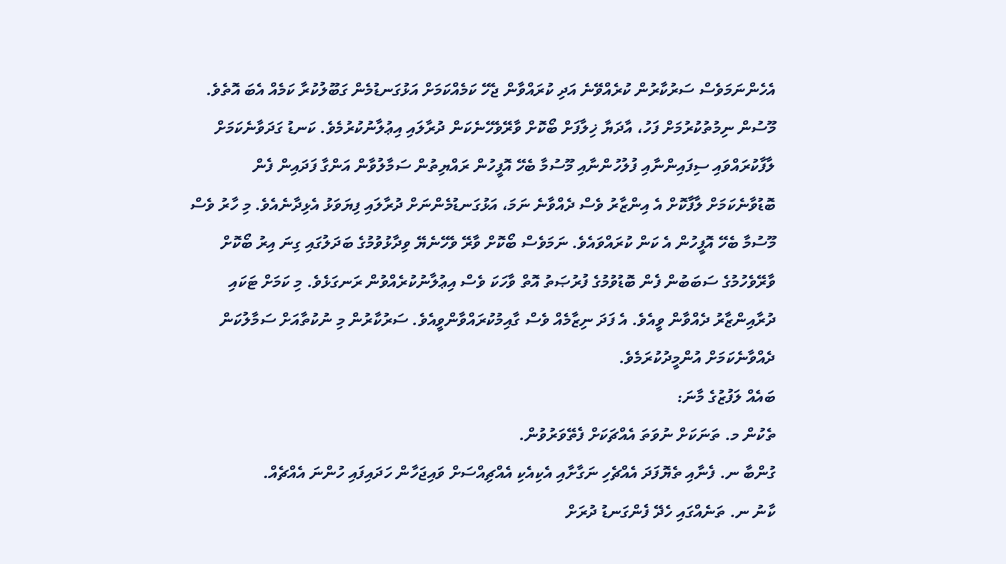އެހެންނަމަވެސް ސަރުކާރުން ކުރެއްވޭނެ އަދި ކުރައްވާން ޖެހޭ ކަމެއްކަމަށް އަޅުގަނޑުމެން ގަބޫލުކުރާ ކަމެއް އެބަ އޮތެވެ. މޫސުން ނިމުތުކުރުމަށް ފަހު، އާދަޔާ ޚިލާފަށް ބޯކޮށް ވާރޭވެހޭނެކަން ދުރާލައި އިޢުލާނުކުރުމެވެ. ކަނޑު ގަދަވާނެކަމަށް ލާފާކުރައްވައި ސިފައިންނާއި ފުލުހުންނާއި މޫސުމާ ބެހޭ އޮފީހުން ރައްޔިތުން ސަމާލުވާން އަންގާ ފަދައިން ފެން ބޮޑުވާނެކަމަށް ލާފާކޮށް އެ އިންޒާރު ވެސް ދެއްވާނެ ނަމަ، އަޅުގަނޑުމެންނަށް ދުރާލައި ފިޔަވަޅު އެޅިދާނެއެވެ. މި ހާރު ވެސް މޫސުމާ ބެހޭ އޮފީހުން އެ ކަން ކުރައްވައެވެ. ނަމަވެސް ބޯކޮށް ވާރޭ ވެހޭނެޔޭ ވިދާޅުވުމުގެ ބަދަލުގައި ގިނަ އިރު ބޯކޮށް ވާރޭވެހުމުގެ ސަބަބުން ފެން ބޮޑުވުމުގެ ފުރުޞަތު އޮތް ވާހަކަ ވެސް އިޢުލާނުކުރެއްވުން ރަނގަޅެވެ. މި ކަމަށް ޓަކައި ދުރާއިންޒާރު ދެއްވާން ވީއެވެ. އެ ފަދަ ނިޒާމެއް ވެސް ގާއިމުކުރައްވާންވީއެވެ. ސަރުކާރުން މި ނުކުތާއަށް ސަމާލުކަން ދެއްވާނެކަމަށް އުންމީދުކުރަމެވެ.
ބައެއް ލަފުޒުގެ މާނަ:
ތެކުން މ. ތަނަކަށް ނުވަތަ އެއްޗަކަށް ފެތޭވަރުވުން.
ގުންބާ ނ. ފެނާއި ތެޔޮފަދަ އެއްޗެހި ނަގާށާއި އެކިއެކި އެއްޗިއްސަށް ވައިޖަހާން ހަދައިފައި ހުންނަ އެއްޗެއް.
ކާނު ނ. ތަނެއްގައި ހެދޭ ފެންގަނޑު ދުރަށް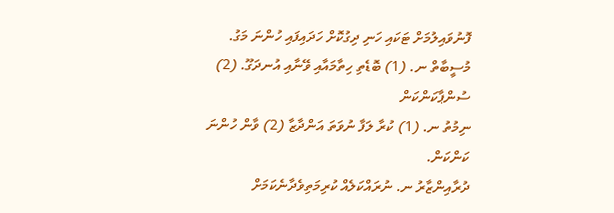ފޮނުވައިލުމަށް ޓަކައި ހަނި ދިގުކޮށް ހަދައިފައި ހުންނަ މަގު.
މުސީބާތް ނ. (1) ބޮޑެތި ހިތާމައާއި ވޭނާއި އުނދަގޫ. (2) ސުންޕާކަންކަން
ނިމުތު ނ. (1) ކުރާ ލަފާ ނުވަތަ އަންދާޒާ (2) ވާން ހުންނަ ކަންކަން.
ދުރާއިންޒާރު ނ. ނުރައްކަލެއް ކުރިމަތިވެދާނެކަމަށް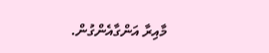މާއިރާ އަންގާއެންގުން.